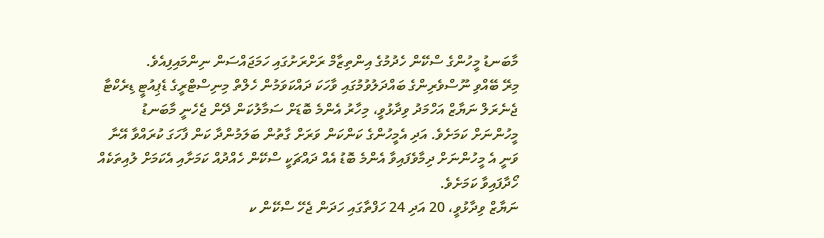މާބަނޑު މީހުންގެ ސްކޭން ހެދުމުގެ އިންތިޒާމް ރަށްރަށުގައި ހަމަޖައްސަން ނިންމައިފިއެވެ.
މިރޭ ބޭއްވި ނޫސްވެރިންގެ ބައްދަލުވުމުގައި ވާހަކަ ދައްކަވަމުން ހެލްތް މިނިސްޓްރީގެ ޑެޕިއުޓީ ޑިރެކްޓާ ޖެނެރަލް ނަޔާޒް އަހްމަދު ވިދާޅުވީ، މިހާރު އެންމެ ބޮޑަށް ސަމާލުކަން ދޭން ޖެހެނީ މާބަނޑު މީހުންނަށް ކަމަށެވެ. އަދި އެމީހުންގެ ކަންކަން ވަރަށް ގާތުން ބަލަމުންދާ ކަން ފާހަގަ ކުރައްވާ އޭނާ ވަނީ އެ މީހުންނަށް ދިމާވެފައިވާ އެންމެ ބޮޑު އެއް ދައްޗަކީ ސްކޭން ހެއްދުއް ކަމަށާއި އެކަމަށް ލުއިތަކެއް ހޯދާފައިވާ ކަމަށެވެ.
ނަޔާޒް ވިދާޅުވީ، 20 އަދި 24 ހަފްތާގައި ހަދަން ޖެހޭ ސްކޭން ކ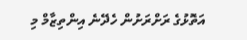އަތޮޅުގެ ރަށްރަށުން ހެދޭނެ އިންތިޒާމް މި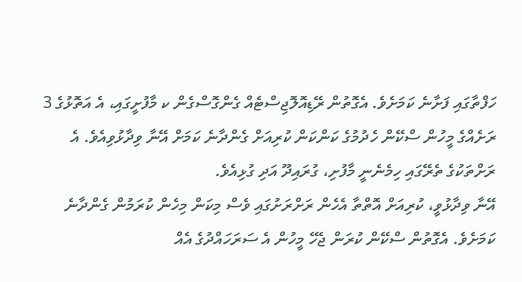ހަފްތާގައި ފަށާނެ ކަމަށެވެ. އެގޮތުން ރޭޑިއޮލޮޖިސްޓެއް ގެންގޮސްގެން ކ މާފުށީގައި، އެ އަތޮޅުގެ 3 ރަށެއްގެ މީހުން ސްކޭން ހެދުމުގެ ކަންކަން ކުރިއަށް ގެންދާނެ ކަމަށް އޭނާ ވިދާޅުވިއެވެ. އެ ރަށްތަކުގެ ތެރޭގައި ހިމެނެނީ މާފުށި، ގުރައިދޫ އަދި ގުޅިއެވެ.
އޭނާ ވިދާޅުވީ، ކުރިއަށް އޮތްތާ އެހެން ރަށްރަށުގައި ވެސް މިކަން މިހެން ކުރަމުން ގެންދާނެ ކަމަށެވެ. އެގޮތުން ސްކޭން ކުރަން ޖެހޭ މީހުން އެ ސަރަހައްދުގެ އެއް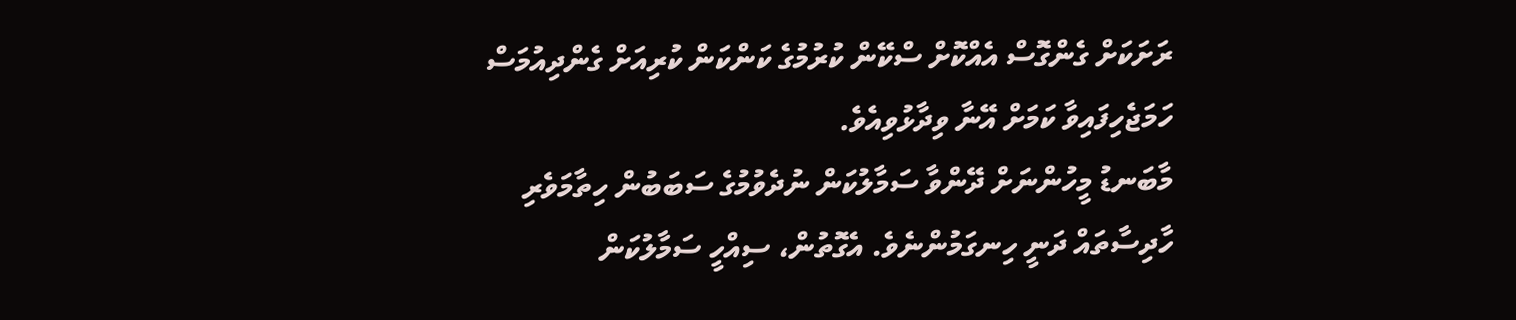ރަށަކަށް ގެންގޮސް އެއްކޮށް ސްކޭން ކުރުމުގެ ކަންކަން ކުރިއަށް ގެންދިއުމަސް ހަމަޖެހިފައިވާ ކަމަށް އޭނާ ވިދާޅުވިއެވެ.
މާބަނޑު މީހުންނަށް ދޭންވާ ސަމާލުކަން ނުދެވުމުގެ ސަބަބުން ހިތާމަވެރި ހާދިސާތައް ދަނީ ހިނގަމުންނެވެ. އެގޮތުން، ސިއްހީ ސަމާލުކަން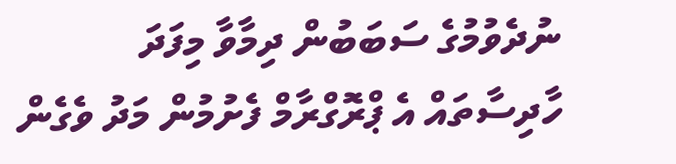ނުދެވުމުގެ ސަބަބުން ދިމާވާ މިފަދަ ހާދިސާތައް އެ ޕްރޮގްރާމް ފެށުމުން މަދު ވެގެން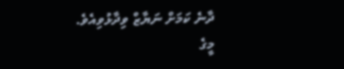ދާނެ ކަމަށް ނަޔާޒް ވިދާޅުވިއެވެ.
މީގެ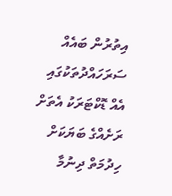އިތުރުން ބައެއް ސަރަހައްދުތަކުގައި އެއް ޑޮކްޓަރަކު އެތަށް ރަށެއްގެ ބަޔަކަށް ހިދުމަތް ދިނުމާ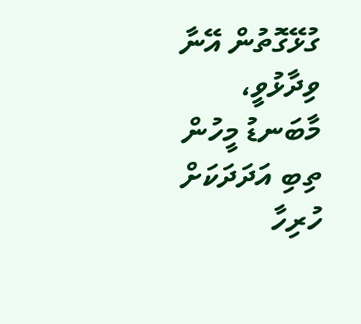ގުޅޭގޮތުން އޭނާ ވިދާޅުވީ، މާބަނޑު މީހުން ތިބި އަދަދަކަށް ހުރިހާ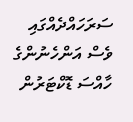ސަރަހައްދެއްގައި ވެސް އަންހެނުންގެ ހާއްސަ ޑޮކްޓަރުން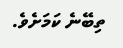ތިބޭނެ ކަމަށެވެ.